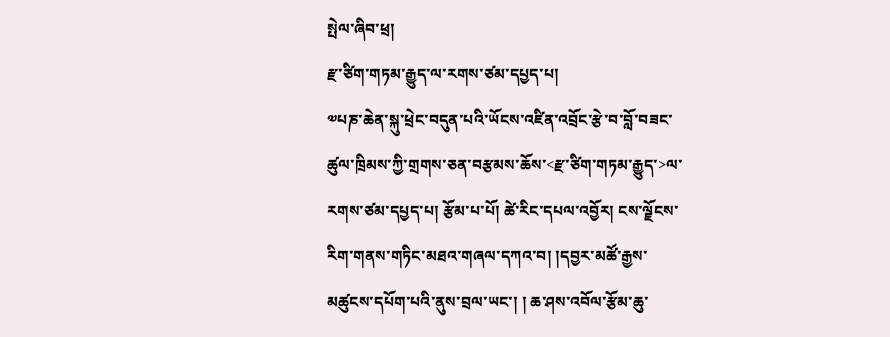སྤེལ་ཞིབ་ཕྲ།
རྫ་ཙིག་གཏམ་རྒྱུད་ལ་རགས་ཙམ་དཔྱད་པ།
༧པཎ་ཆེན་སྐུ་ཕྲེང་བདུན་པའི་ཡོངས་འཛིན་འབྲོང་རྩེ་བ་བློ་བཟང་ཚུལ་ཁྲིམས་ཀྱི་གྲགས་ཅན་བརྩམས་ཆོས་<རྫ་ཙིག་གཏམ་རྒྱུད་>ལ་རགས་ཙམ་དཔྱད་པ། རྩོམ་པ་པོ། ཚེ་རིང་དཔལ་འབྱོར། ངས་ལྗོངས་རིག་གནས་གཏིང་མཐའ་གཞལ་དཀའ་བ། །དབྱར་མཚོ་རྒྱས་མཚུངས་དཔོག་པའི་ནུས་བྲལ་ཡང་། ། ཆ་ཤས་འབོལ་རྩོམ་ཆུ་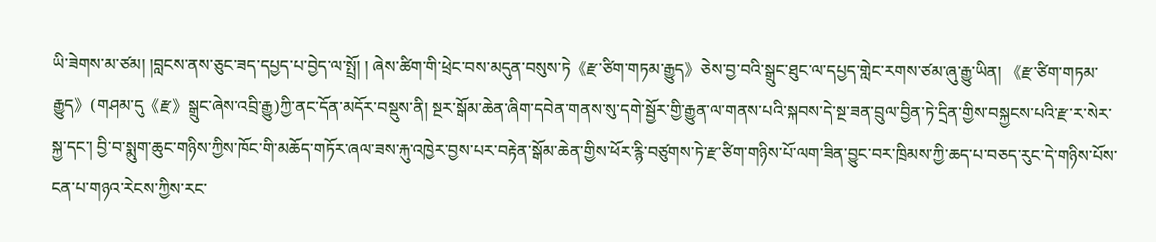ཡི་ཟེགས་མ་ཙམ། །བླངས་ནས་ཅུང་ཟད་དཔྱད་པ་བྱེད་ལ་སྤྲོ། ། ཞེས་ཚིག་གི་ཕྲེང་བས་མདུན་བསུས་ཏེ《རྫ་ཙིག་གཏམ་རྒྱུད》ཅེས་བྱ་བའི་སྒྲུང་ཐུང་ལ་དཔྱད་གླེང་རགས་ཙམ་ཞུ་རྒྱུ་ཡིན། 《རྫ་ཙིག་གཏམ་རྒྱུད》(གཤམ་དུ《རྫ》སྒྲུང་ཞེས་འབྲི་རྒྱུ)ཀྱི་ནང་དོན་མདོར་བསྡུས་ནི། སྔར་སྒོམ་ཆེན་ཞིག་དབེན་གནས་སུ་དགེ་སྦྱོར་གྱི་རྒྱུན་ལ་གནས་པའི་སྐབས་དེ་སྔ་ཟན་བྲུལ་བྱིན་ཏེ་དྲིན་གྱིས་བསྐྱངས་པའི་རྫ་ར་སེར་སྐྱ་དང་། བྱི་བ་སྨུག་ཆུང་གཉིས་ཀྱིས་ཁོང་གི་མཆོད་གཏོར་ཞལ་ཟས་རྐུ་འཁྱེར་བྱས་པར་བརྟེན་སྒོམ་ཆེན་གྱིས་ཕོར་རྙི་བཙུགས་ཏེ་རྫ་ཙིག་གཉིས་པོ་ལག་ཟིན་བྱུང་བར་ཁྲིམས་ཀྱི་ཆད་པ་བཅད་རུང་དེ་གཉིས་པོས་ངན་པ་གཉའ་རེངས་ཀྱིས་རང་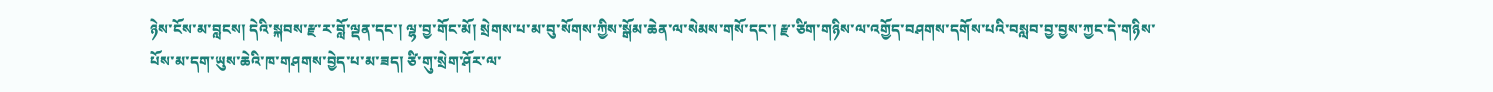ཉེས་ངོས་མ་བླངས། དེའི་སྐབས་རྫ་ར་བློ་ལྡན་དང་། ལྷ་བྱ་གོང་མོ། སྲེགས་པ་མ་བུ་སོགས་ཀྱིས་སྒོམ་ཆེན་ལ་སེམས་གསོ་དང་། རྫ་ཙིག་གཉིས་ལ་འགྱོད་བཤགས་དགོས་པའི་བསླབ་བྱ་བྱས་ཀྱང་དེ་གཉིས་པོས་མ་དག་ཡུས་ཆེའི་ཁ་གཤགས་བྱེད་པ་མ་ཟད། ཙི་གུ་སྲེག་ཤོར་ལ་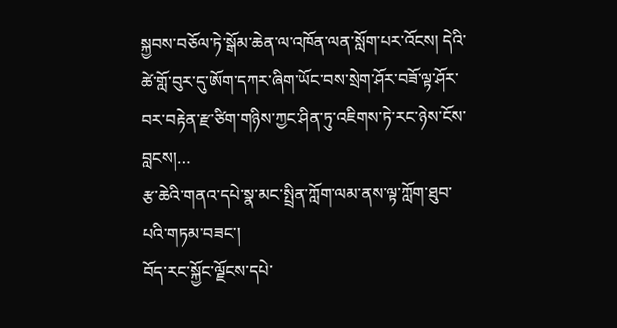སྐྱབས་བཅོལ་ཏེ་སྒོམ་ཆེན་ལ་འཁོན་ལན་སློག་པར་འོངས། དེའི་ཚེ་གློ་བུར་དུ་ཨོག་དཀར་ཞིག་ཡོང་བས་སྲེག་ཤོར་བཟོ་ལྟ་ཤོར་བར་བརྟེན་རྫ་ཙིག་གཉིས་ཀྱང་ཤིན་ཏུ་འཇིགས་ཏེ་རང་ཉེས་ངོས་བླངས།…
རྩ་ཆེའི་གནའ་དཔེ་སྣ་མང་སྤྲིན་ཀློག་ལམ་ནས་ལྟ་ཀློག་ཐུབ་པའི་གཏམ་བཟང་།
བོད་རང་སྐྱོང་ལྗོངས་དཔེ་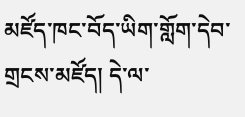མཛོད་ཁང་བོད་ཡིག་གློག་དེབ་གྲངས་མཛོད། དེ་ལ་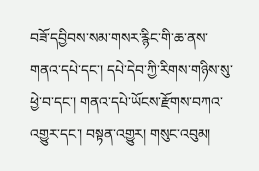བཟོ་དབྱིབས་སམ་གསར་རྙིང་གི་ཆ་ནས་གནའ་དཔེ་དང་། དཔེ་དེབ་ཀྱི་རིགས་གཉིས་སུ་ཕྱེ་བ་དང་། གནའ་དཔེ་ཡོངས་རྫོགས་བཀའ་འགྱུར་དང་། བསྟན་འགྱུར། གསུང་འབུམ།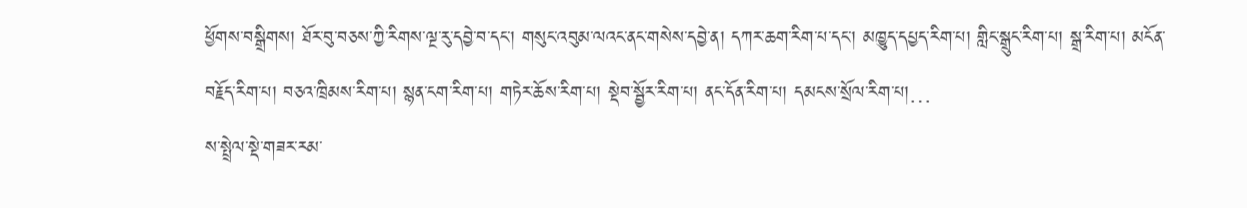ཕྱོགས་བསྒྲིགས། ཐོར་བུ་བཅས་ཀྱི་རིགས་ལྔ་རུ་དབྱེ་བ་དང་། གསུང་འབུམ་ལའང་ནང་གསེས་དབྱེ་ན། དཀར་ཆག་རིག་པ་དང་། མཁྱུད་དཔྱད་རིག་པ། གླིང་སྒྲུང་རིག་པ། སྒྲ་རིག་པ། མངོན་བརྗོད་རིག་པ། བཅའ་ཁྲིམས་རིག་པ། སྙན་ངག་རིག་པ། གཏེར་ཆོས་རིག་པ། སྡེབ་སྦྱོར་རིག་པ། ནང་དོན་རིག་པ། དམངས་སྲོལ་རིག་པ།…
ས་སྤྲེལ་སྡེ་གཟར་རམ་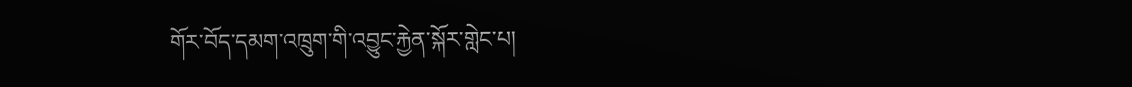གོར་བོད་དམག་འཁྲུག་གི་འབྱུང་རྐྱེན་སྐོར་གླེང་པ།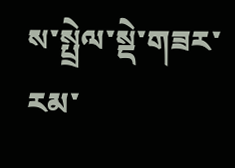ས་སྤྲེལ་སྡེ་གཟར་རམ་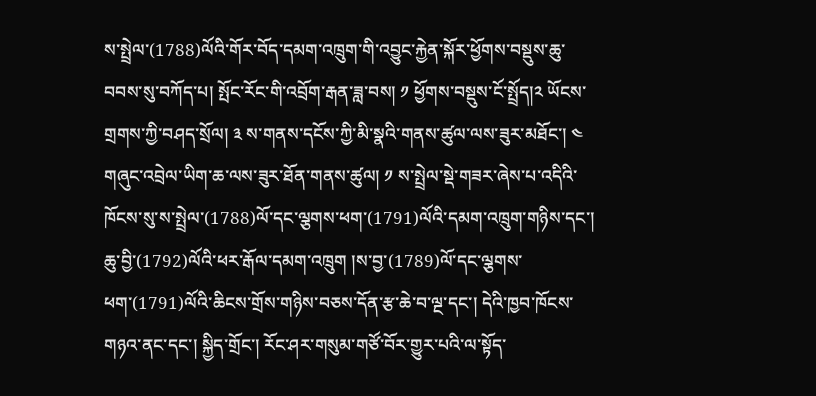ས་སྤྲེལ་(1788)ལོའི་གོར་བོད་དམག་འཁྲུག་གི་འབྱུང་རྐྱེན་སྐོར་ཕྱོགས་བསྡུས་ཆུ་བབས་སུ་བཀོད་པ། སྤོང་རོང་གི་འབྲོག་རྒན་ཟླ་བས། ༡ ཕྱོགས་བསྡུས་ངོ་སྤྲོད།༢ ཡོངས་གྲགས་ཀྱི་བཤད་སྲོལ། ༣ ས་གནས་དངོས་ཀྱི་མི་སྣའི་གནས་ཚུལ་ལས་ཟུར་མཐོང་། ༤ གཞུང་འབྲེལ་ཡིག་ཆ་ལས་ཟུར་ཐོན་གནས་ཚུལ། ༡ ས་སྤྲེལ་སྡེ་གཟར་ཞེས་པ་འདིའི་ཁོངས་སུ་ས་སྤྲེལ་(1788)ལོ་དང་ལྕགས་ཕག་(1791)ལོའི་དམག་འཁྲུག་གཉིས་དང་། ཆུ་བྱི་(1792)ལོའི་ཕར་རྒོལ་དམག་འཁྲུག །ས་བྱ་(1789)ལོ་དང་ལྕགས་ཕག་(1791)ལོའི་ཆིངས་གྲོས་གཉིས་བཅས་དོན་རྩ་ཆེ་བ་ལྔ་དང་། དེའི་ཁྱབ་ཁོངས་གཉའ་ནང་དང་། སྐྱིད་གྲོང་། རོང་ཤར་གསུམ་གཙོ་བོར་གྱུར་པའི་ལ་སྟོད་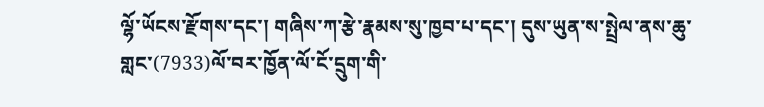ལྷོ་ཡོངས་རྫོགས་དང་། གཞིས་ཀ་རྩེ་རྣམས་སུ་ཁྱབ་པ་དང་། དུས་ཡུན་ས་སྤྲེལ་ནས་ཆུ་གླང་(7933)ལོ་བར་ཁྱོན་ལོ་ངོ་དྲུག་གི་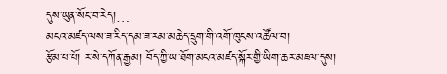དུས་ཡུན་སོང་བ་རེད།…
མངའ་མཛད་ལས་ཟ་རིད་དམ་ཟ་རམ་མཆེད་དྲུག་གི་འགོ་ཁུངས་འཚོལ་བ།
རྩོམ་པ་པོ། ར་སེ་དཀོན་རྒྱམ། བོད་ཀྱི་ཡ་ཐོག་མངའ་མཛད་སྐོར་གྱི་ཡིག་ཆར་མཇལ་དུས།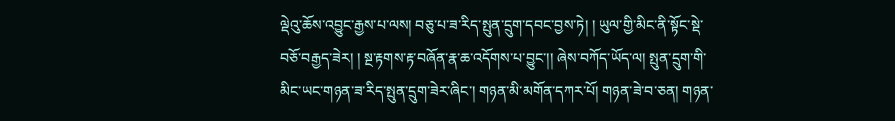ལྡེའུ་ཆོས་འབྱུང་རྒྱས་པ་ལས། བཅུ་པ་ཟ་རིད་སྤུན་དྲུག་དབང་བྱས་ཏེ། ། ཡུལ་གྱི་མིང་ནི་སྟོང་སྡེ་བཅོ་བརྒྱད་ཟེར། ། སྔ་རྟགས་རྟ་བཞོན་རྣ་ཆ་འདོགས་པ་བྱུང་།། ཞེས་བཀོད་ཡོད་ལ། སྤུན་དྲུག་གི་མིང་ཡང་གཉན་ཟ་རིད་སྤུན་དྲུག་ཟེར་ཞིང་། གཉན་མི་མགོན་དཀར་པོ། གཉན་ཟེ་བ་ཅན། གཉན་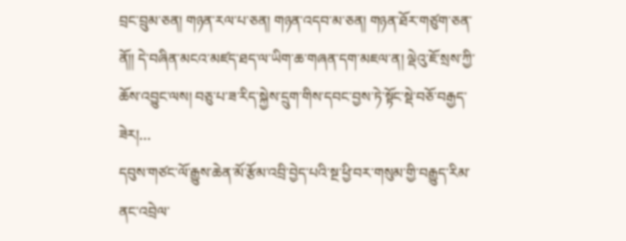བྲང་བྲུམ་ཅན། གཉན་རལ་པ་ཅན། གཉན་འདབ་མ་ཅན། གཉན་ཐོར་གཙུག་ཅན་ནོ།། དེ་བཞིན་མངའ་མཛད་ཐད་ལ་ཡིག་ཆ་གཞན་དག་མཇལ་ན། ལྡེའུ་ཇོ་སྲས་ཀྱི་ཆོས་འབྱུང་ལས། བཅུ་པ་ཟ་རིད་སྐྱེས་དྲུག་གིས་དབང་བྱས་ཏེ་སྟོང་སྡེ་བཅོ་བརྒྱད་ཟེར།…
དབུས་གཙང་ལོ་རྒྱུས་ཆེན་མོ་རྩོམ་འབྲི་བྱེད་པའི་སྔ་ཕྱི་བར་གསུམ་གྱི་བརྒྱུད་རིམ་ནང་འབྲེལ་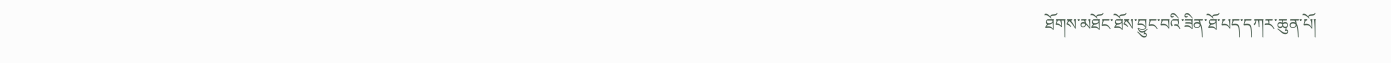ཐོགས་མཐོང་ཐོས་བྱུང་བའི་ཟིན་ཐོ་པད་དཀར་ཆུན་པོ།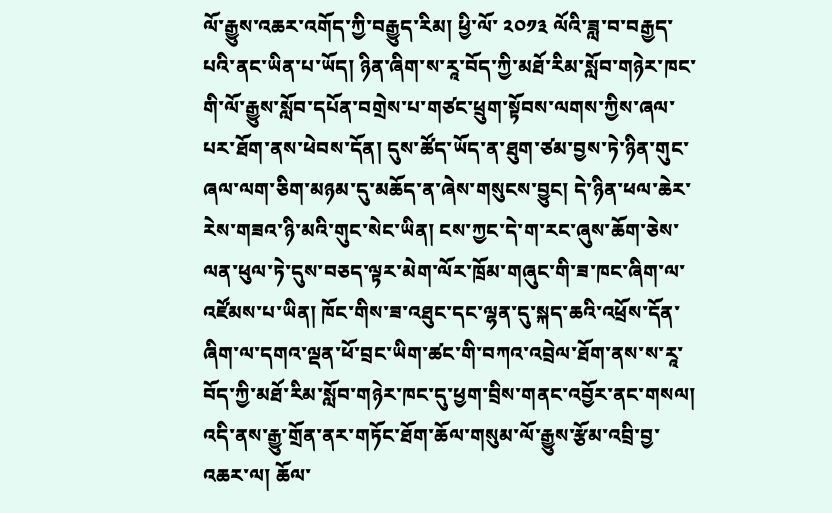ལོ་རྒྱུས་འཆར་འགོད་ཀྱི་བརྒྱུད་རིམ། ཕྱི་ལོ་ ༢༠༡༣ ལོའི་ཟླ་བ་བརྒྱད་པའི་ནང་ཡིན་པ་ཡོད། ཉིན་ཞིག་ས་རཱ་བོད་ཀྱི་མཐོ་རིམ་སློབ་གཉེར་ཁང་གི་ལོ་རྒྱུས་སློབ་དཔོན་བགྲེས་པ་གཙང་ཕྲུག་སྟོབས་ལགས་ཀྱིས་ཞལ་པར་ཐོག་ནས་ཕེབས་དོན། དུས་ཚོད་ཡོད་ན་ཐུག་ཙམ་བྱས་ཏེ་ཉིན་གུང་ཞལ་ལག་ཅིག་མཉམ་དུ་མཆོད་ན་ཞེས་གསུངས་བྱུང། དེ་ཉིན་ཕལ་ཆེར་རེས་གཟའ་ཉི་མའི་གུང་སེང་ཡིན། ངས་ཀྱང་དེ་ག་རང་ཞུས་ཆོག་ཅེས་ལན་ཕུལ་ཏེ་དུས་བཅད་ལྟར་མེག་ལོར་ཁྲོམ་གཞུང་གི་ཟ་ཁང་ཞིག་ལ་འཛོམས་པ་ཡིན། ཁོང་གིས་ཟ་འཐུང་དང་ལྷན་དུ་སྐད་ཆའི་འཕྲོས་དོན་ཞིག་ལ་དགའ་ལྡན་ཕོ་བྲང་ཡིག་ཚང་གི་བཀའ་འབྲེལ་ཐོག་ནས་ས་རཱ་བོད་ཀྱི་མཐོ་རིམ་སློབ་གཉེར་ཁང་དུ་ཕྱག་བྲིས་གནང་འབྱོར་ནང་གསལ། འདི་ནས་རྒྱུ་གྲོན་ནར་གཏོང་ཐོག་ཆོལ་གསུམ་ལོ་རྒྱུས་རྩོམ་འབྲི་བྱ་འཆར་ལ། ཆོལ་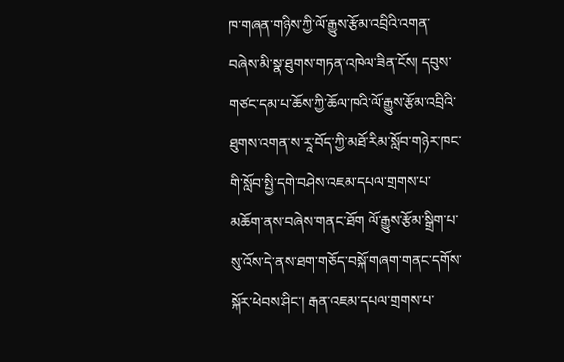ཁ་གཞན་གཉིས་ཀྱི་ལོ་རྒྱུས་རྩོམ་འབྲིའི་འགན་བཞེས་མི་སྣ་ཐུགས་གཏན་འཁེལ་ཟིན་ངོས། དབུས་གཙང་དམ་པ་ཆོས་ཀྱི་ཆོལ་ཁའི་ལོ་རྒྱུས་རྩོམ་འབྲིའི་ཐུགས་འགན་ས་རཱ་བོད་ཀྱི་མཐོ་རིམ་སློབ་གཉེར་ཁང་གི་སློབ་སྤྱི་དགེ་བཤེས་འཇམ་དཔལ་གྲགས་པ་མཆོག་ནས་བཞེས་གནང་ཐོག ལོ་རྒྱུས་རྩོམ་སྒྲིག་པ་སུ་འོས་དེ་ནས་ཐག་གཅོད་བསྐོ་གཞག་གནང་དགོས་སྐོར་ཕེབས་ཤིང་། རྒན་འཇམ་དཔལ་གྲགས་པ་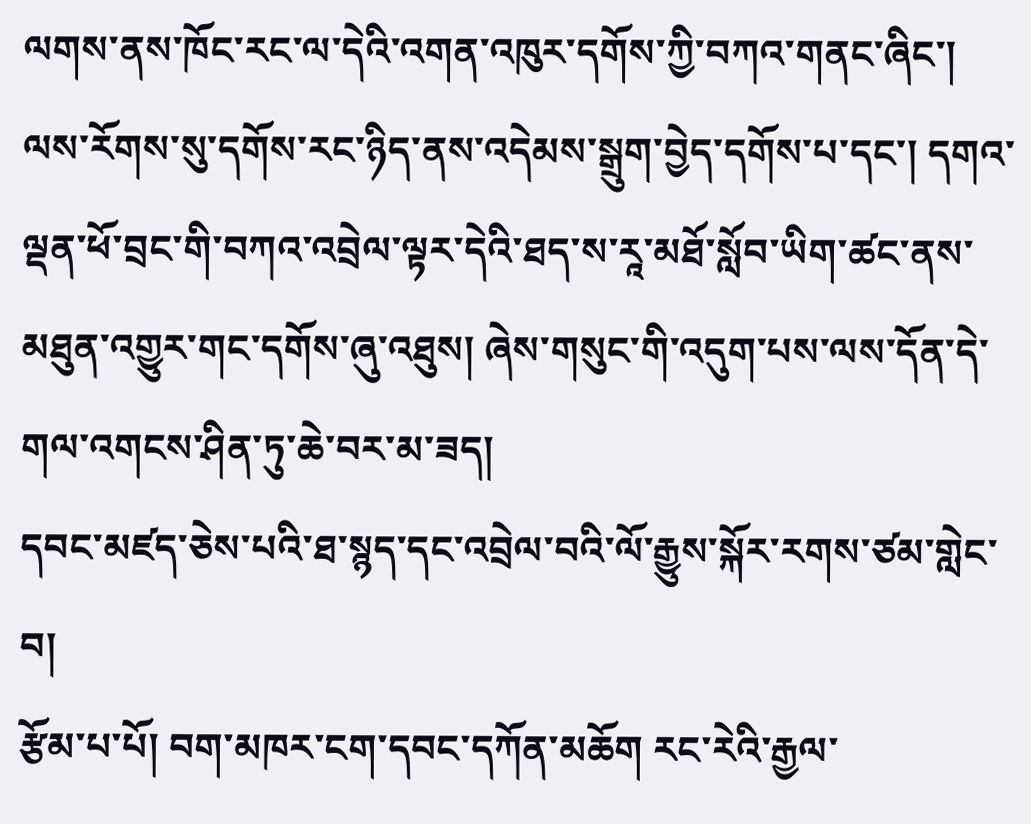ལགས་ནས་ཁོང་རང་ལ་དེའི་འགན་འཁུར་དགོས་ཀྱི་བཀའ་གནང་ཞིང་། ལས་རོགས་སུ་དགོས་རང་ཉིད་ནས་འདེམས་སྒྲུག་བྱེད་དགོས་པ་དང་། དགའ་ལྡན་ཕོ་བྲང་གི་བཀའ་འབྲེལ་ལྟར་དེའི་ཐད་ས་རཱ་མཐོ་སློབ་ཡིག་ཚང་ནས་མཐུན་འགྱུར་གང་དགོས་ཞུ་འཐུས། ཞེས་གསུང་གི་འདུག་པས་ལས་དོན་དེ་གལ་འགངས་ཤིན་ཏུ་ཆེ་བར་མ་ཟད།
དབང་མཛད་ཅེས་པའི་ཐ་སྙད་དང་འབྲེལ་བའི་ལོ་རྒྱུས་སྐོར་རགས་ཙམ་གླེང་བ།
རྩོམ་པ་པོ། བག་མཁར་ངག་དབང་དཀོན་མཆོག རང་རེའི་རྒྱལ་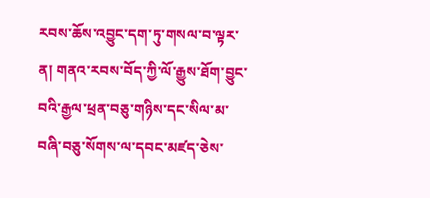རབས་ཆོས་འབྱུང་དག་ཏུ་གསལ་བ་ལྟར་ན། གནའ་རབས་བོད་ཀྱི་ལོ་རྒྱུས་ཐོག་བྱུང་བའི་རྒྱལ་ཕྲན་བཅུ་གཉིས་དང་སིལ་མ་བཞི་བཅུ་སོགས་ལ་དབང་མཛད་ཅེས་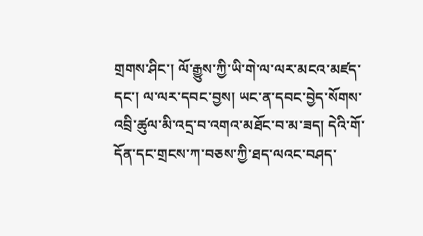གྲགས་ཤིང་། ལོ་རྒྱུས་ཀྱི་ཡི་གེ་ལ་ལར་མངའ་མཛད་དང་། ལ་ལར་དབང་བྱས། ཡང་ན་དབང་བྱེད་སོགས་འབྲི་ཚུལ་མི་འདྲ་བ་འགའ་མཐོང་བ་མ་ཟད། དེའི་གོ་དོན་དང་གྲངས་ཀ་བཅས་ཀྱི་ཐད་ལའང་བཤད་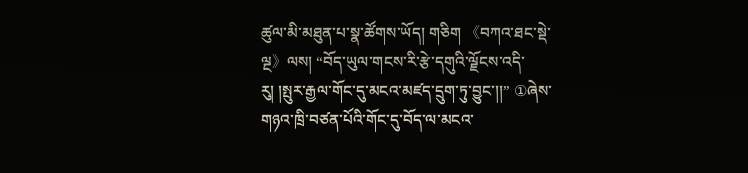ཚུལ་མི་མཐུན་པ་སྣ་ཚོགས་ཡོད། གཅིག 《བཀའ་ཐང་སྡེ་ལྔ》ལས། “བོད་ཡུལ་གངས་རི་རྩེ་དགུའི་ལྗོངས་འདི་རུ། །སྤུར་རྒྱལ་གོང་དུ་མངའ་མཛད་དྲུག་ཏུ་བྱུང་།།” ①ཞེས་གཉའ་ཁྲི་བཙན་པོའི་གོང་དུ་བོད་ལ་མངའ་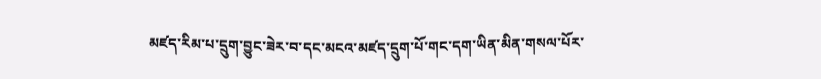མཛད་རིམ་པ་དྲུག་བྱུང་ཟེར་བ་དང་མངའ་མཛད་དྲུག་པོ་གང་དག་ཡིན་མིན་གསལ་པོར་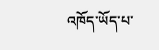འཁོད་ཡོད་པ་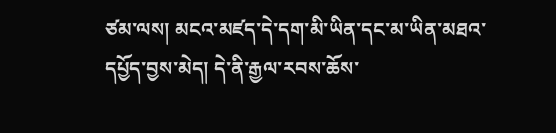ཙམ་ལས། མངའ་མཛད་དེ་དག་མི་ཡིན་དང་མ་ཡིན་མཐའ་དཔྱོད་བྱས་མེད། དེ་ནི་རྒྱལ་རབས་ཆོས་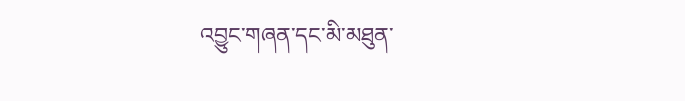འབྱུང་གཞན་དང་མི་མཐུན་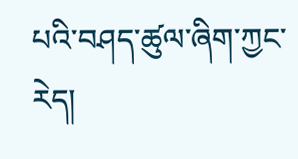པའི་བཤད་ཚུལ་ཞིག་ཀྱང་རེད།